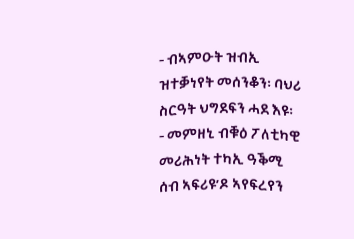- ብኣምዑት ዝብኢ ዝተቓነየት መሰንቆን፡ ባህሪ ስርዓት ህግደፍን ሓደ እዩ፡
- መምዘኒ ብቑዕ ፖለቲካዊ መሪሕነት ተካኢ ዓቕሚ ሰብ ኣፍሪዩ’ዶ ኣየፍረየን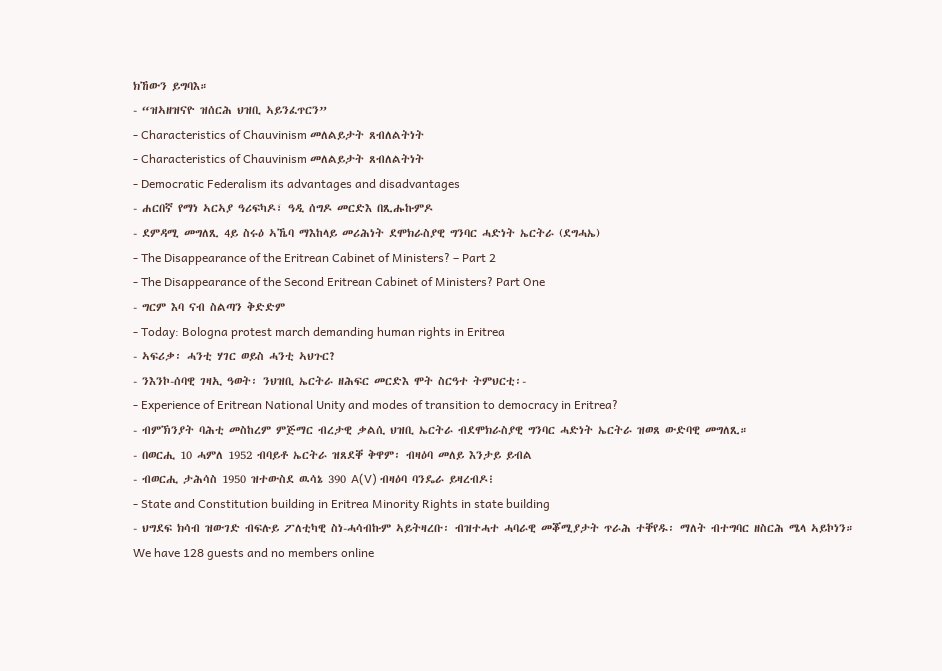ክኸውን ይግባእ።
- “ዝኣዘዝናዮ ዝሰርሕ ህዝቢ ኣይንፈጥርን”
- Characteristics of Chauvinism መለልይታት ጸብለልትነት
- Characteristics of Chauvinism መለልይታት ጸብለልትነት
- Democratic Federalism its advantages and disadvantages
- ሐርበኛ የማነ ኣርኣያ ዓሪፍካዶ፣ ዓዲ ሰግዶ መርድእ በጺሑኩምዶ
- ደምዳሚ መግለጺ 4ይ ስሩዕ ኣኼባ ማእከላይ መሪሕነት ደሞክራስያዊ ግንባር ሓድነት ኤርትራ (ደግሓኤ)
- The Disappearance of the Eritrean Cabinet of Ministers? – Part 2
- The Disappearance of the Second Eritrean Cabinet of Ministers? Part One
- ግርም እባ ናብ ስልጣን ቅድድም
- Today: Bologna protest march demanding human rights in Eritrea
- ኣፍሪቃ፡ ሓንቲ ሃገር ወይስ ሓንቲ ኣህጉር?
- ንእንኮ-ሰባዊ ገዛኢ ዓወት፡ ንህዝቢ ኤርትራ ዘሕፍር መርድእ ሞት ስርዓተ ትምህርቲ፡-
- Experience of Eritrean National Unity and modes of transition to democracy in Eritrea?
- ብምኽንያት ባሕቲ መስከረም ምጅማር ብረታዊ ቃልሲ ህዝቢ ኤርትራ ብደሞክራስያዊ ግንባር ሓድነት ኤርትራ ዝወጸ ውድባዊ መግለጺ።
- በወርሒ 10 ሓምለ 1952 ብባይቶ ኤርትራ ዝጸደቐ ቅዋም፡ ብዛዕባ መለይ እንታይ ይብል
- ብወርሒ ታሕሳስ 1950 ዝተውስደ ዉሳኔ 390 A(V) ብዛዕባ ባንዴራ ይዛረብዶ፧
- State and Constitution building in Eritrea Minority Rights in state building
- ህግደፍ ክሳብ ዝውገድ ብፍሉይ ፖለቲካዊ ስነ-ሓሳብኩም ኣይትዛረቡ፡ ብዝተሓተ ሓባራዊ መቖሚያታት ጥራሕ ተቐየዱ፡ ማለት ብተግባር ዘስርሕ ሜላ ኣይኮነን።
We have 128 guests and no members online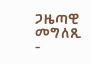ጋዜጣዊ መግለጺ
-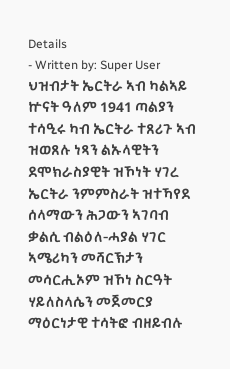Details
- Written by: Super User
ህዝብታት ኤርትራ ኣብ ካልኣይ ኵናት ዓለም 1941 ጣልያን ተሳዒሩ ካብ ኤርትራ ተጸሪጉ ኣብ ዝወጸሉ ነጻን ልኡላዊትን ደሞክራስያዊት ዝኾነት ሃገረ ኤርትራ ንምምስራት ዝተኻየደ ሰላማውን ሕጋውን ኣገባብ ቃልሲ ብልዕለ-ሓያል ሃገር ኣሜሪካን መሻርኽታን መሳርሒኦም ዝኾነ ስርዓት ሃይለስላሴን መጀመርያ ማዕርነታዊ ተሳትፎ ብዘይብሉ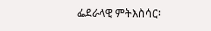ፌደራላዊ ምትእስሳር፡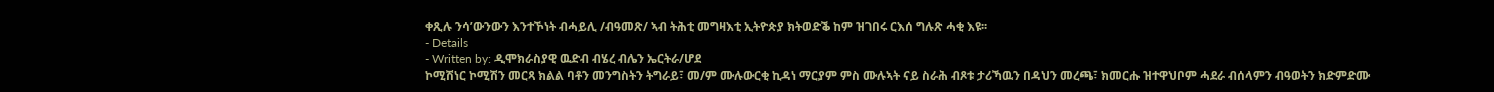ቀጺሉ ንሳ’ውንውን እንተኾነት ብሓይሊ /ብዓመጽ/ ኣብ ትሕቲ መግዛእቲ ኢትዮጵያ ክትወድቕ ከም ዝገበሩ ርእሰ ግሉጽ ሓቂ እዩ፡፡
- Details
- Written by: ዲሞክራስያዊ ዉድብ ብሄረ ብሌን ኤርትራ/ሆደ
ኮሚሽነር ኮሚሽን መርጻ ክልል ባቶን መንግስትን ትግራይ፣ መ/ም ሙሉውርቂ ኪዳነ ማርያም ምስ ሙሉኣት ናይ ስራሕ ብጾቱ ታሪኻዉን በዳህን መረጫ፣ ክመርሑ ዝተዋህቦም ሓደራ ብሰላምን ብዓወትን ክድምድሙ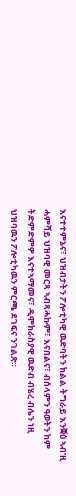እናተተምኔና፣ ህዝብታትን ፖሎቲካዊ ዉድባትን ክልል ትግራይ እንቛዕ ኣብ’ዚ ሓምሻይ ህዝባዊ መርጻ ኣብጻሓኩም፣ እናበልና፣ ብሰላምን ዓወትን ከም ትድምድምዎ እናተኣማመና፣ ዲሞክራስያዊ ዉድብ ብሄረ ብሌን ነዚ ህዝባዉን ፖሎቲካዉን ምርጫ ደገፍና ንገልጽ።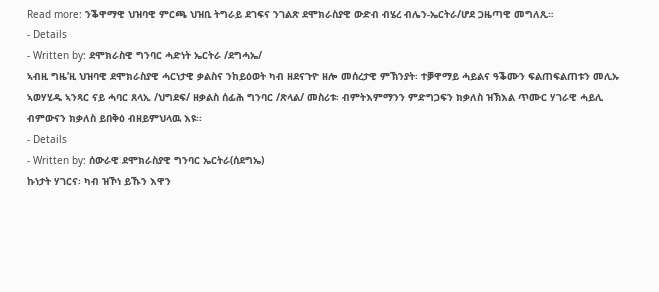Read more: ንቕዋማዊ ህዝባዊ ምርጫ ህዝቢ ትግራይ ደገፍና ንገልጽ ደሞክራስያዊ ውድብ ብሄረ ብሌን-ኤርትራ/ሆደ ጋዜጣዊ መግለጺ።
- Details
- Written by: ደሞክራስዊ ግንባር ሓድነት ኤርትራ /ደግሓኤ/
ኣብዚ ግዜ’ዚ ህዝባዊ ደሞክራስያዊ ሓርነታዊ ቃልስና ንከይዕወት ካብ ዘደናጉዮ ዘሎ መሰረታዊ ምኽንያት፡ ተቓዋማይ ሓይልና ዓቕሙን ፍልጠፍልጠቱን መሊኡ ኣወሃሂዱ ኣንጻር ናይ ሓባር ጸላኢ /ህግደፍ/ ዘቃልስ ሰፊሕ ግንባር /ጽላል/ መስሪቱ፡ ብምትእምማንን ምድግጋፍን ክቃለስ ዝኽእል ጥሙር ሃገራዊ ሓይሊ ብምውናን ክቃለስ ይበቅዕ ብዘይምህላዉ እዩ፡፡
- Details
- Written by: ሰውራዊ ደሞክራስያዊ ግንባር ኤርትራ(ሰደግኤ)
ኩነታት ሃገርና፡ ካብ ዝኾነ ይኹን እዋን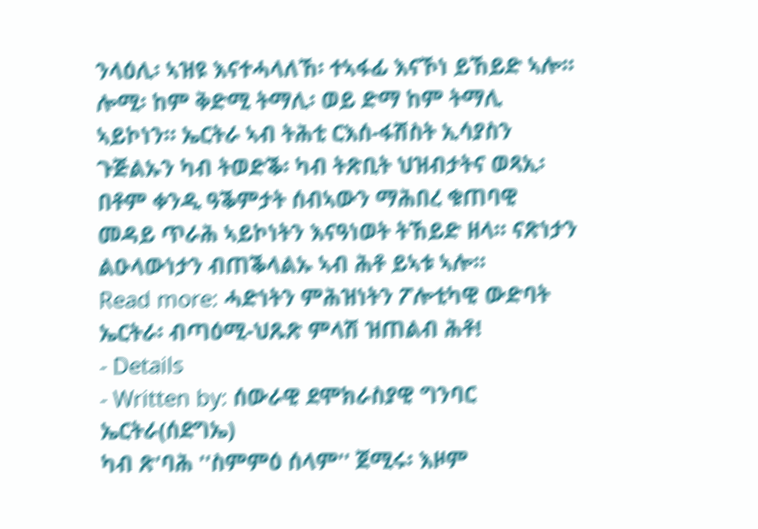ንላዕሊ፡ ኣዝዩ እናተሓላለኸ፡ ተኣፋፊ እናኾነ ይኸይድ ኣሎ። ሎሚ፡ ከም ቅድሚ ትማሊ፡ ወይ ድማ ከም ትማሊ ኣይኮነን። ኤርትራ ኣብ ትሕቲ ርእሰ-ፋሽስት ኢሳያስን ጉጅልኡን ካብ ትወድቕ፡ ካብ ትጽቢት ህዝብታትና ወጻኢ፡ በቶም ቀንዲ ዓቕምታት ሰብኣውን ማሕበረ ቁጠባዊ መዳይ ጥራሕ ኣይኮነትን እናዓነወት ትኸይድ ዘላ። ናጽነታን ልዑላውነታን ብጠቕላልኡ ኣብ ሕቶ ይኣቱ ኣሎ።
Read more: ሓድነትን ምሕዝነትን ፖሎቲካዊ ውድባት ኤርትራ፡ ብጣዕሚ-ህጹጽ ምላሽ ዝጠልብ ሕቶ!
- Details
- Written by: ሰውራዊ ደሞክራስያዊ ግንባር ኤርትራ(ሰደግኤ)
ካብ ጽ'ባሕ ''ስምምዕ ሰላም'' ጀሚሩ፡ እዞም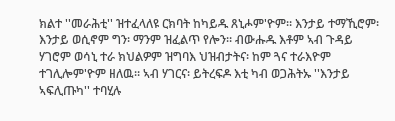ክልተ ''መራሕቲ'' ዝተፈላለዩ ርክባት ከካይዱ ጸኒሖም'ዮም። እንታይ ተማኺሮም፡ እንታይ ወሲኖም ግን፡ ማንም ዝፈልጥ የሎን። ብውሑዱ እቶም ኣብ ጉዳይ ሃገሮም ወሳኒ ተራ ክህልዎም ዝግባእ ህዝብታትና፡ ከም ጓና ተራእዮም ተገሊሎም'ዮም ዘለዉ። ኣብ ሃገርና፡ ይትረፍዶ እቲ ካብ ወጋሕትኡ ''እንታይ ኣፍሊጡካ'' ተባሂሉ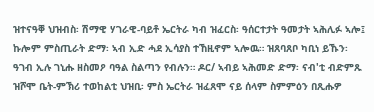ዝተናዓቐ ህዝብስ፡ ሽማዊ ሃገራዊ-ባይቶ ኤርትራ ካብ ዝፈርስ፡ ዓሰርተታት ዓመታት ኣሕሊፉ ኣሎ፤ ኩሎም ምስጢራት ድማ፡ ኣብ ኢድ ሓደ ኢሳያስ ተኸዚኖም ኣሎዉ። ዝጸባጸቦ ካቢነ ይኹን፡ ዓገብ ኢሉ ገኒሑ ዘስመዖ ባዓል ስልጣን የብሉን። ዶር/ ኣብይ ኣሕመድ ድማ፡ ናብ'ቲ ብድምጹ ዝሾሞ ቤት-ምኽሪ ተወከልቲ ህዝቢ፡ ምስ ኤርትራ ዝፈጸሞ ናይ ሰላም ስምምዕን በጺሑዎ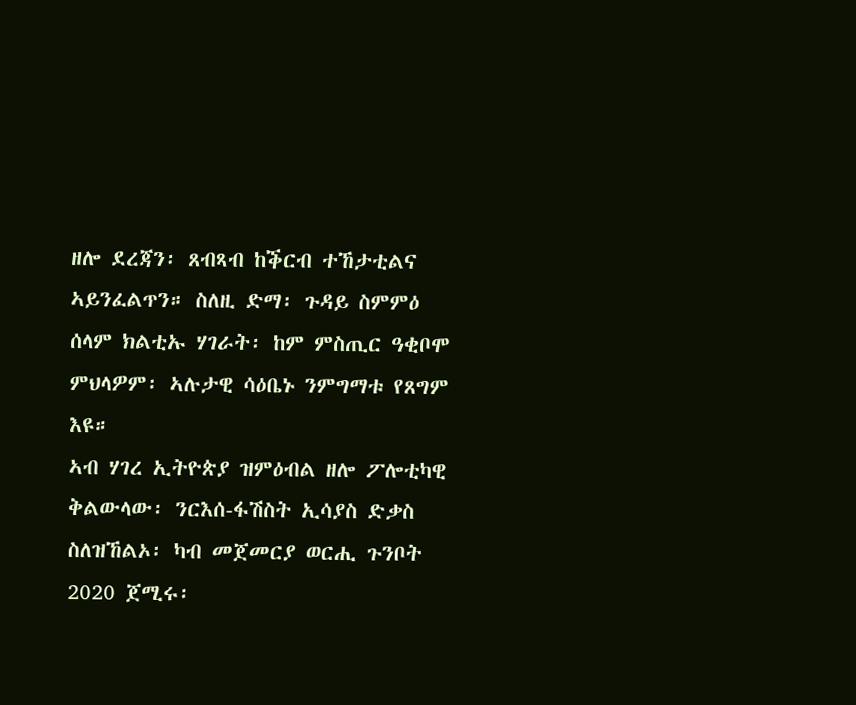ዘሎ ደረጃን፡ ጸብጻብ ከቕርብ ተኸታቲልና ኣይንፈልጥን። ስለዚ ድማ፡ ጉዳይ ስምምዕ ሰላም ክልቲኡ ሃገራት፡ ከም ምስጢር ዓቂቦሞ ምህላዎም፡ ኣሉታዊ ሳዕቤኑ ንምግማቱ የጸግም እዩ።
ኣብ ሃገረ ኢትዮጵያ ዝምዕብል ዘሎ ፖሎቲካዊ ቅልውላው፡ ንርእሰ-ፋሽስት ኢሳያስ ድቃስ ስለዝኸልኦ፡ ካብ መጀመርያ ወርሒ ጉንቦት 2020 ጀሚሩ፡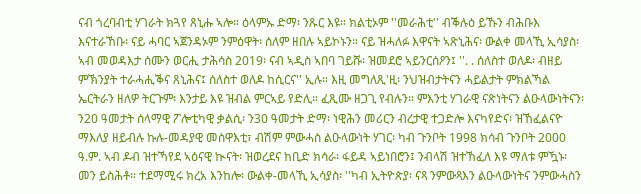ናብ ጎረባብቲ ሃገራት ክጓየ ጸኒሑ ኣሎ። ዕላምኡ ድማ፡ ንጹር እዩ። ክልቲኦም ''መራሕቲ'' ብቕሉዕ ይኹን ብሕቡእ እናተራኸቡ፡ ናይ ሓባር ኣጀንዳኦም ንምዕዋት፡ ሰለም ዘበሉ ኣይኮኑን። ናይ ዝሓለፉ እዋናት ኣጽኒሕና፡ ውልቀ መላኺ ኢሳያስ፡ ኣብ መወዳእታ ሰሙን ወርሒ ታሕሳስ 2019፡ ናብ ኣዲስ ኣበባ ገይሹ፡ ዝመደሮ ኣይንርሰዖን፤ ''. . ሰለስተ ወለዶ፡ ብዘይ ምኽንያት ተራሓሒቕና ጸኒሕና፤ ሰለስተ ወለዶ ከሲርና'' ኢሉ። እዚ መግለጺ'ዚ፡ ንህዝብታትናን ሓይልታት ምክልኻል ኤርትራን ዘለዎ ትርጉም፡ እንታይ እዩ ዝብል ምርኣይ የድሊ። ፈጺሙ ዘጋጊ የብሉን። ምእንቲ ሃገራዊ ናጽነትናን ልዑላውነትናን፡ ን20 ዓመታት ሰላማዊ ፖሎቲካዊ ቃልሲ፡ ን30 ዓመታት ድማ፡ ነዊሕን መሪርን ብረታዊ ተጋድሎ እናካየድና፡ ዝኸፈልናዮ ማእለያ ዘይብሉ ኩሉ-መዳያዊ መስዋእቲ፣ ብሽም ምውሓስ ልዑላውነት ሃገር፡ ካብ ጉንቦት 1998 ክሳብ ጉንቦት 2000 ዓ.ም. ኣብ ዶብ ዝተኻየደ ኣዕናዊ ኲናት፡ ዝወረደና ከቢድ ክሳራ፡ ፋይዳ ኣይነበሮን፤ ንብላሽ ዝተኸፈለ እዩ ማለቱ ምዃኑ፡ መን ይስሕቶ። ተደማሚሩ ክረአ እንከሎ፡ ውልቀ-መላኺ ኢሳያስ፡ ''ካብ ኢትዮጵያ፡ ናጻ ንምውጻእን ልዑላውነትና ንምውሓስን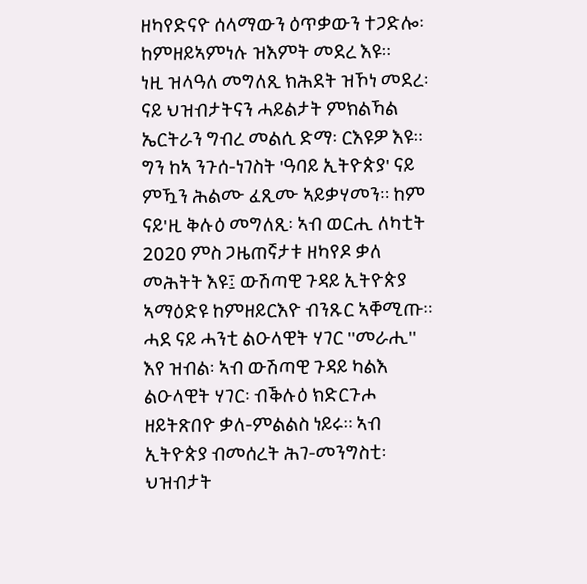ዘካየድናዮ ሰላማውን ዕጥቃውን ተጋድሎ፡ ከምዘይኣምነሉ ዝእምት መደረ እዩ።
ነዚ ዝላዓለ መግለጺ ክሕደት ዝኾነ መደረ፡ ናይ ህዝብታትናን ሓይልታት ምክልኻል ኤርትራን ግብረ መልሲ ድማ፡ ርእዩዎ እዩ። ግን ከኣ ንጉሰ-ነገስት 'ዓባይ ኢትዮጵያ' ናይ ምዃን ሕልሙ ፈጺሙ ኣይቃሃመን። ከም ናይ'ዚ ቅሉዕ መግለጺ፡ ኣብ ወርሒ ለካቲት 2020 ምስ ጋዜጠኛታቱ ዘካየዶ ቃለ መሕትት እዩ፤ ውሽጣዊ ጉዳይ ኢትዮጵያ ኣማዕድዩ ከምዘይርእዮ ብንጹር ኣቐሚጡ። ሓደ ናይ ሓንቲ ልዑላዊት ሃገር ''መራሒ'' እየ ዝብል፡ ኣብ ውሽጣዊ ጉዳይ ካልእ ልዑላዊት ሃገር፡ ብቕሉዕ ክድርጉሖ ዘይትጽበዮ ቃለ-ምልልስ ነይሩ። ኣብ ኢትዮጵያ ብመሰረት ሕገ-መንግስቲ፡ ህዝብታት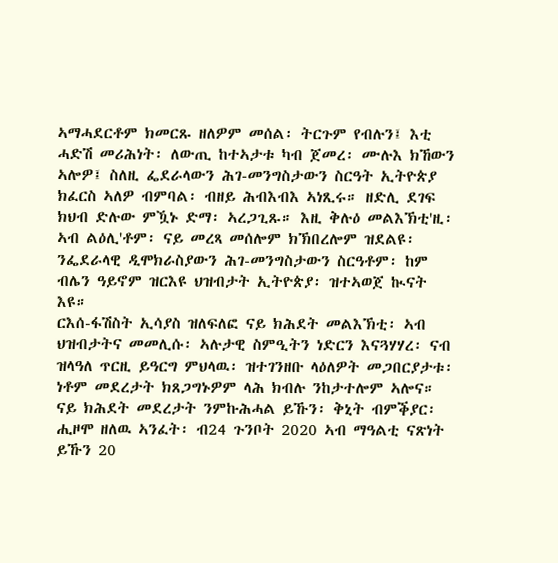ኣማሓደርቶም ክመርጹ ዘለዎም መሰል፡ ትርጉም የብሉን፤ እቲ ሓድሽ መሪሕነት፡ ለውጢ ከተኣታቱ ካብ ጀመረ፡ ሙሉእ ክኸውን ኣሎዎ፤ ስለዚ ፌደራላውን ሕገ-መንግስታውን ስርዓት ኢትዮጵያ ክፈርስ ኣለዎ ብምባል፡ ብዘይ ሕብእብእ ኣነጺሩ። ዘድሊ ደገፍ ክህብ ድሉው ምዃኑ ድማ፡ ኣረጋጊጹ። እዚ ቅሉዕ መልእኽቲ'ዚ፡ ኣብ ልዕሊ'ቶም፡ ናይ መረጻ መሰሎም ክኽበረሎም ዝደልዩ፡ ንፌደራላዊ ዲሞክራስያውን ሕገ-መንግስታውን ስርዓቶም፡ ከም ብሌን ዓይኖም ዝርእዩ ህዝብታት ኢትዮጵያ፡ ዝተኣወጀ ኲናት እዩ።
ርእሰ-ፋሽስት ኢሳያስ ዝለፍለፎ ናይ ክሕደት መልእኽቲ፡ ኣብ ህዝብታትና መመሊሱ፡ ኣሉታዊ ስምዒትን ነድርን እናጓሃሃረ፡ ናብ ዝላዓለ ጥርዚ ይዓርግ ምህላዉ፡ ዝተገንዘቡ ላዕለዎት መጋበርያታቱ፡ ነቶም መደረታት ክጸጋግኑዎም ላሕ ክብሉ ንከታተሎም ኣሎና። ናይ ክሕደት መደረታት ንምኩሕሓል ይኹን፡ ቅኒት ብምቕያር፡ ሒዞሞ ዘለዉ ኣንፈት፡ ብ24 ጉንቦት 2020 ኣብ ማዓልቲ ናጽነት ይኹን 20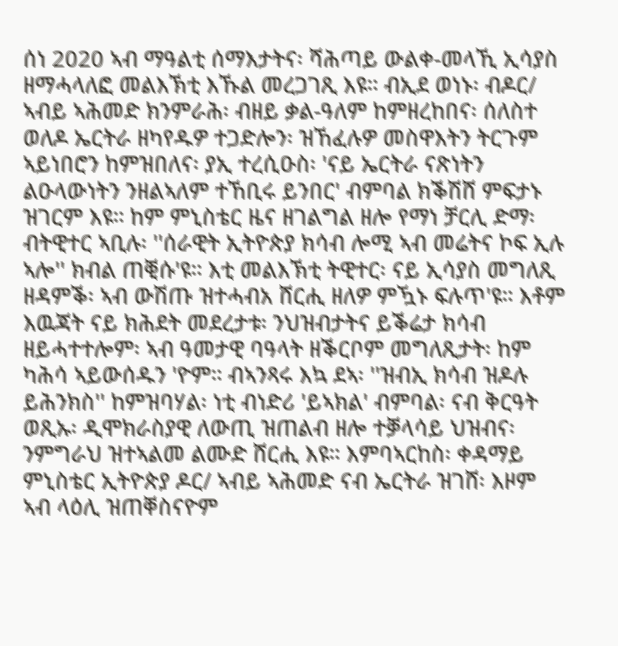ሰነ 2020 ኣብ ማዓልቲ ሰማእታትና፡ ሻሕጣይ ውልቀ-መላኺ ኢሳያስ ዘማሓላለፎ መልእኽቲ እኹል መረጋገጺ እዩ። ብኢደ ወነኑ፡ ብዶር/ ኣብይ ኣሕመድ ክንምራሕ፡ ብዘይ ቃል-ዓለም ከምዘረከበና፡ ሰለስተ ወለዶ ኤርትራ ዘካየዱዎ ተጋድሎን፡ ዝኸፈሉዎ መስዋእትን ትርጉም ኣይነበሮን ከምዝበለና፡ ያኢ ተረሲዑስ፡ 'ናይ ኤርትራ ናጽነትን ልዑላውነትን ንዘልኣለም ተኸቢሩ ይንበር' ብምባል ክቕሽሸ ምፍታኑ ዝገርም እዩ። ከም ምኒስቴር ዜና ዘገልግል ዘሎ የማነ ቻርሊ ድማ፡ ብትዊተር ኣቢሉ፡ ''ሰራዊት ኢትዮጵያ ክሳብ ሎሚ ኣብ መሬትና ኮፍ ኢሉ ኣሎ'' ክብል ጠቒሱ'ዩ። እቲ መልእኽቲ ትዊተር፡ ናይ ኢሳያስ መግለጺ ዘዳምቕ፡ ኣብ ውሽጡ ዝተሓብአ ሸርሒ ዘለዎ ምዃኑ ፍሉጥ'ዩ። እቶም እዉጃት ናይ ክሕደት መደረታቱ፡ ንህዝብታትና ይቕሬታ ክሳብ ዘይሓተተሎም፡ ኣብ ዓመታዊ ባዓላት ዘቕርቦም መግለጺታት፡ ከም ካሕሳ ኣይውሰዱን 'ዮም። ብኣንጻሩ እኳ ደኣ፡ ''ዝብኢ ክሳብ ዝዶሉ ይሕንክስ'' ከምዝባሃል፡ ነቲ ብነድሪ 'ይኣክል' ብምባል፡ ናብ ቅርዓት ወጺኡ፡ ዲሞክራስያዊ ለውጢ ዝጠልብ ዘሎ ተቓላሳይ ህዝብና፡ ንምግራህ ዝተኣልመ ልሙድ ሸርሒ እዩ። እምባኣርከስ፡ ቀዳማይ ምኒስቴር ኢትዮጵያ ዶር/ ኣብይ ኣሕመድ ናብ ኤርትራ ዝገሸ፡ እዞም ኣብ ላዕሊ ዝጠቐስናዮም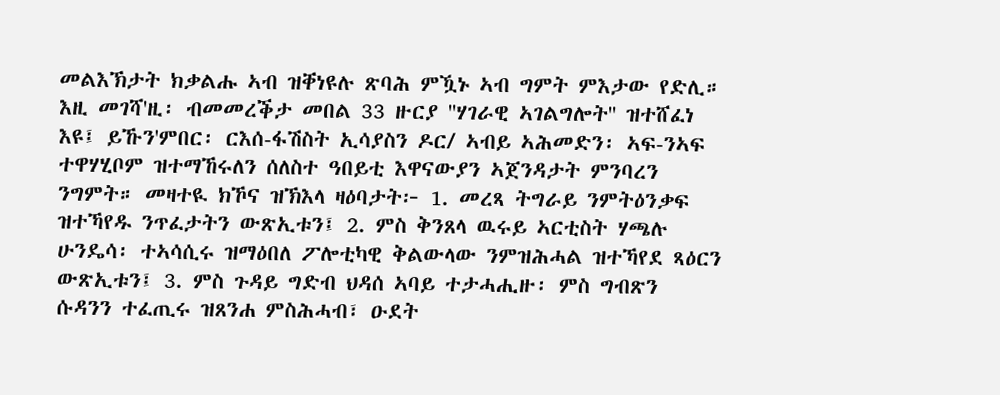መልእኽታት ክቃልሑ ኣብ ዝቐነዩሉ ጽባሕ ምዃኑ ኣብ ግምት ምእታው የድሊ።
እዚ መገሻ'ዚ፡ ብመመረቕታ መበል 33 ዙርያ ''ሃገራዊ ኣገልግሎት'' ዝተሸፈነ እዩ፤ ይኹን'ምበር፡ ርእሰ-ፋሽስት ኢሳያስን ዶር/ ኣብይ ኣሕመድን፡ ኣፍ-ንኣፍ ተዋሃሂቦም ዝተማኸሩለን ሰለስተ ዓበይቲ እዋናውያን ኣጀንዳታት ምንባረን ንግምት። መዛተዪ ክኾና ዝኽእላ ዛዕባታት፦ 1. መረጻ ትግራይ ንምትዕንቃፍ ዝተኻየዱ ንጥፈታትን ውጽኢቱን፤ 2. ምስ ቅንጸላ ዉሩይ ኣርቲስት ሃጫሉ ሁንዴሳ፡ ተኣሳሲሩ ዝማዕበለ ፖሎቲካዊ ቅልውላው ንምዝሕሓል ዝተኻየደ ጻዕርን ውጽኢቱን፤ 3. ምስ ጉዳይ ግድብ ህዳሰ ኣባይ ተታሓሒዙ፡ ምስ ግብጽን ሱዳንን ተፈጢሩ ዝጸንሐ ምስሕሓብ፣ ዑደት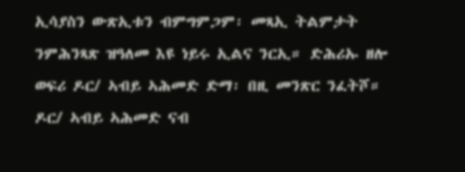ኢሳያስን ውጽኢቱን ብምግምጋም፡ መጻኢ ትልምታት ንምሕንጻጽ ዝዓለመ እዩ ነይሩ ኢልና ንርኢ። ድሕሪኡ ዘሎ ወፍሪ ዶር/ ኣብይ ኣሕመድ ድማ፡ በዚ መንጽር ንፈትሾ።
ዶር/ ኣብይ ኣሕመድ ናብ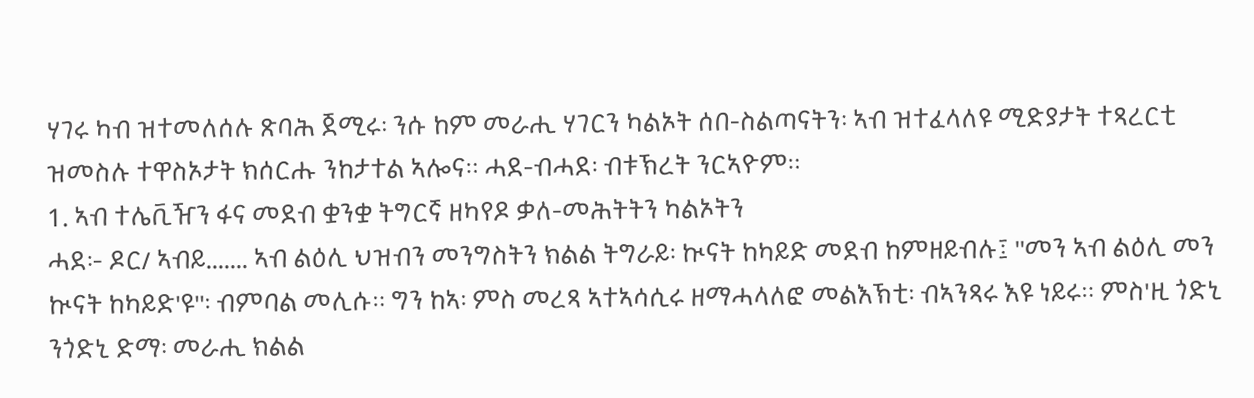ሃገሩ ካብ ዝተመለሰሉ ጽባሕ ጀሚሩ፡ ንሱ ከም መራሒ ሃገርን ካልኦት ሰበ-ስልጣናትን፡ ኣብ ዝተፈላለዩ ሚድያታት ተጻረርቲ ዝመስሉ ተዋስኦታት ክሰርሑ ንከታተል ኣሎና። ሓደ-ብሓደ፡ ብቱኽረት ንርኣዮም።
1. ኣብ ተሌቪዥን ፋና መደብ ቋንቋ ትግርኛ ዘካየዶ ቃለ-መሕትትን ካልኦትን
ሓደ፡- ዶር/ ኣብይ....... ኣብ ልዕሊ ህዝብን መንግስትን ክልል ትግራይ፡ ኲናት ከካይድ መደብ ከምዘይብሉ፤ ''መን ኣብ ልዕሊ መን ኲናት ከካይድ'ዩ''፡ ብምባል መሊሱ። ግን ከኣ፡ ምስ መረጻ ኣተኣሳሲሩ ዘማሓላለፎ መልእኽቲ፡ ብኣንጻሩ እዩ ነይሩ። ምስ'ዚ ጎድኒ ንጎድኒ ድማ፡ መራሒ ክልል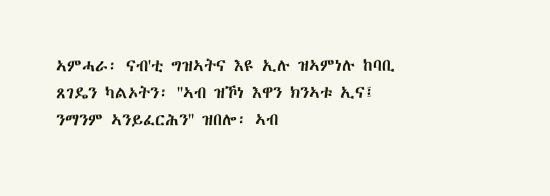ኣምሓራ፡ ናብ'ቲ ግዝኣትና እዩ ኢሉ ዝኣምነሉ ከባቢ ጸገዴን ካልኦትን፡ ''ኣብ ዝኾነ እዋን ክንኣቱ ኢና፤ ንማንም ኣንይፈርሕን'' ዝበሎ፡ ኣብ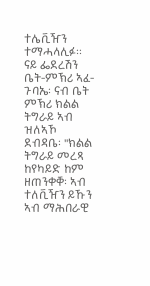ተሌቪዥን ተማሓላሊፉ። ናይ ፌደረሽን ቤት-ምኽሪ ኣፈ-ጉባኤ፡ ናብ ቤት ምኽሪ ክልል ትግራይ ኣብ ዝለኣኾ ደብዳቤ፡ ''ክልል ትግራይ መረጻ ከየካይድ ከም ዘጠንቀቐ፡ ኣብ ተለቪዥን ይኹን ኣብ ማሕበራዊ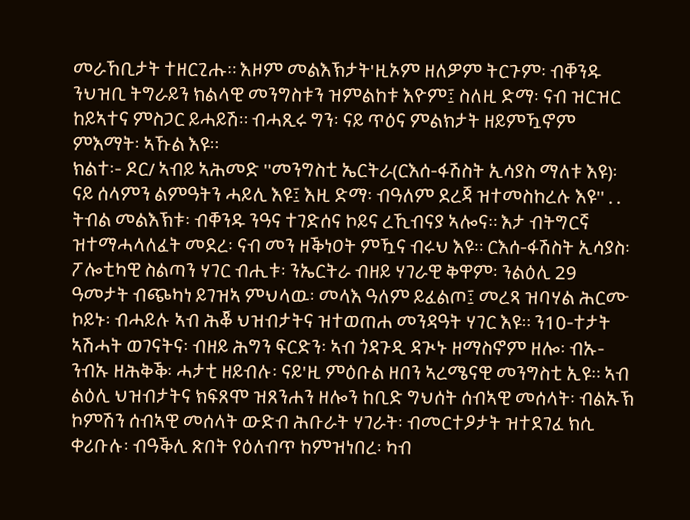መራኸቢታት ተዘርጊሑ። እዞም መልእኽታት'ዚኦም ዘለዎም ትርጉም፡ ብቐንዱ ንህዝቢ ትግራይን ክልላዊ መንግስቱን ዝምልከቱ እዮም፤ ስለዚ ድማ፡ ናብ ዝርዝር ከይኣተና ምስጋር ይሓይሽ። ብሓጺሩ ግን፡ ናይ ጥዕና ምልክታት ዘይምዃኖም ምእማት፡ ኣኹል እዩ።
ክልተ፡- ዶር/ ኣብይ ኣሕመድ ''መንግስቲ ኤርትራ(ርእሰ-ፋሽስት ኢሳያስ ማለቱ እዩ)፡ ናይ ሰላምን ልምዓትን ሓይሊ እዩ፤ እዚ ድማ፡ ብዓለም ደረጃ ዝተመስከረሉ እዩ'' . . ትብል መልእኽቱ፡ ብቐንዱ ንዓና ተገድሰና ኮይና ረኺብናያ ኣሎና። እታ ብትግርኛ ዝተማሓላለፈት መደረ፡ ናብ መን ዘቕነዐት ምዃና ብሩህ እዩ። ርእሰ-ፋሽስት ኢሳያስ፡ ፖሎቲካዊ ስልጣን ሃገር ብሒቱ፡ ንኤርትራ ብዘይ ሃገራዊ ቅዋም፡ ንልዕሊ 29 ዓመታት ብጭካነ ይገዝኣ ምህላዉ፡ መላእ ዓለም ይፈልጦ፤ መረጻ ዝባሃል ሕርሙ ኮይኑ፡ ብሓይሉ ኣብ ሕቖ ህዝብታትና ዝተወጠሐ መንዳዓት ሃገር እዩ። ን10-ተታት ኣሽሓት ወገናትና፡ ብዘይ ሕግን ፍርድን፡ ኣብ ጎዳጉዲ ዳጒኑ ዘማስኖም ዘሎ፡ ብኡ-ንብኡ ዘሕቅቕ፡ ሓታቲ ዘይብሉ፡ ናይ'ዚ ምዕቡል ዘበን ኣረሜናዊ መንግስቲ ኢዩ። ኣብ ልዕሊ ህዝብታትና ክፍጸሞ ዝጸንሐን ዘሎን ከቢድ ግህሰት ሰብኣዊ መሰላት፡ ብልኡኽ ኮምሽን ሰብኣዊ መሰላት ውድብ ሕቡራት ሃገራት፡ ብመርተዖታት ዝተደገፈ ክሲ ቀሪቡሉ፡ ብዓቕሊ ጽበት የዕለብጥ ከምዝነበረ፡ ካብ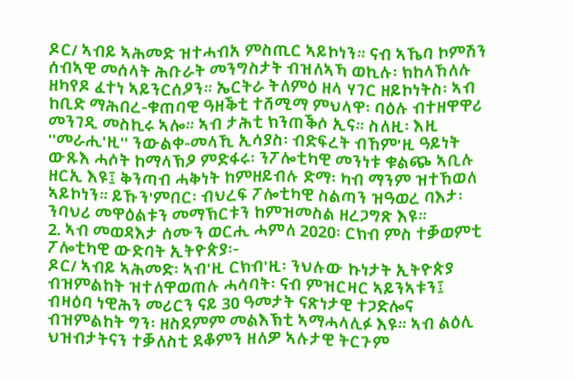ዶር/ ኣብይ ኣሕመድ ዝተሓብአ ምስጢር ኣይኮነን። ናብ ኣኼባ ኮምሽን ሰብኣዊ መሰላት ሕቡራት መንግስታት ብዝለኣኻ ወኪሉ፡ ክከላኸለሉ ዘካየዶ ፈተነ ኣይንርሰዖን። ኤርትራ ትለምዕ ዘላ ሃገር ዘይኮነትስ፡ ኣብ ከቢድ ማሕበረ-ቁጠባዊ ዓዘቕቲ ተሸሚማ ምህላዋ፡ ባዕሉ ብተዘዋዋሪ መንገዲ መስኪሩ ኣሎ። ኣብ ታሕቲ ክንጠቕሶ ኢና። ስለዚ፡ እዚ ''መራሒ'ዚ'' ንውልቀ-መላኺ ኢሳያስ፡ ብድፍረት ብኸም'ዚ ዓይነት ውጹእ ሓሶት ከማላኽዖ ምድፋሩ፡ ንፖሎቲካዊ መንነቱ ቁልጭ ኣቢሉ ዘርኢ እዩ፤ ቅንጣብ ሓቅነት ከምዘይብሉ ድማ፡ ካብ ማንም ዝተኸወለ ኣይኮነን። ይኹን'ምበር፡ ብህረፍ ፖሎቲካዊ ስልጣን ዝዓወረ ባእታ፡ ንባህሪ መዋዕልቱን መማኽርቱን ከምዝመስል ዘረጋግጽ እዩ።
2. ኣብ መወዳእታ ሰሙን ወርሒ ሓምለ 2020፡ ርክብ ምስ ተቓወምቲ ፖሎቲካዊ ውድባት ኢትዮጵያ፡-
ዶር/ ኣብይ ኣሕመድ፡ ኣብ'ዚ ርክብ'ዚ፡ ንህሉው ኩነታት ኢትዮጵያ ብዝምልከት ዝተለዋወጠሉ ሓሳባት፡ ናብ ምዝርዛር ኣይንኣቱን፤ ብዛዕባ ነዊሕን መሪርን ናይ 30 ዓመታት ናጽነታዊ ተጋድሎና ብዝምልከት ግን፡ ዘስደምም መልእኽቲ ኣማሓላሊፉ እዩ። ኣብ ልዕሊ ህዝብታትናን ተቓለስቲ ደቆምን ዘለዎ ኣሉታዊ ትርጉም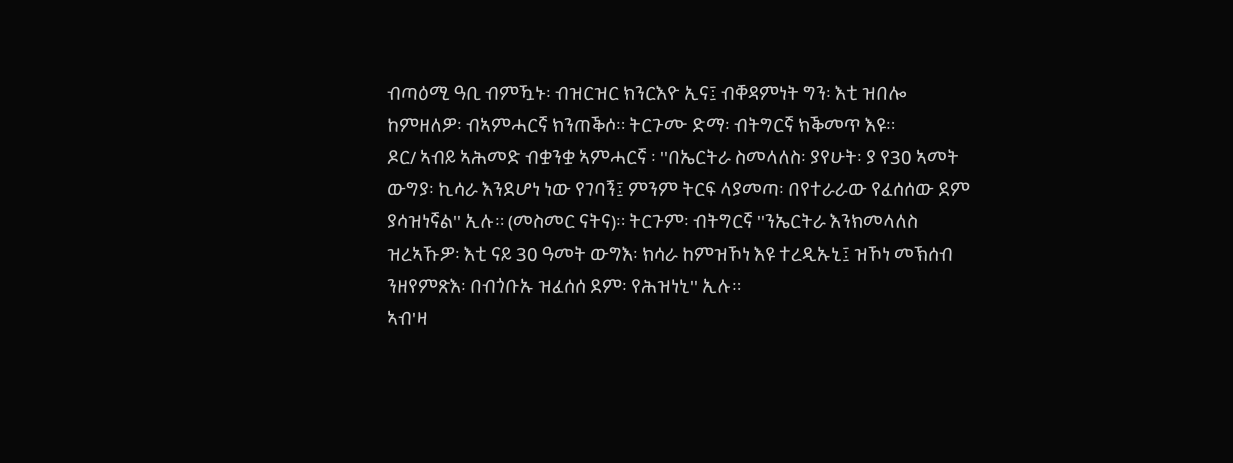ብጣዕሚ ዓቢ ብምዃኑ፡ ብዝርዝር ክንርእዮ ኢና፤ ብቐዳምነት ግን፡ እቲ ዝበሎ ከምዘለዎ፡ ብኣምሓርኛ ክንጠቕሶ። ትርጉሙ ድማ፡ ብትግርኛ ክቕመጥ እዩ።
ዶር/ ኣብይ ኣሕመድ ብቋንቋ ኣምሓርኛ ፡ ''በኤርትራ ስመላለስ፡ ያየሁት፡ ያ የ30 ኣመት ውግያ፡ ኪሳራ እንደሆነ ነው የገባኝ፤ ምንም ትርፍ ላያመጣ፡ በየተራራው የፈሰሰው ደም ያሳዝነኛል'' ኢሉ። (መስመር ናትና)። ትርጉም፡ ብትግርኛ ''ንኤርትራ እንክመላለስ ዝረኣኹዎ፡ እቲ ናይ 30 ዓመት ውግእ፡ ክሳራ ከምዝኾነ እዩ ተረዲኡኒ፤ ዝኾነ መኽሰብ ንዘየምጽእ፡ በብጎቡኡ ዝፈሰሰ ደም፡ የሕዝነኒ'' ኢሉ።
ኣብ'ዛ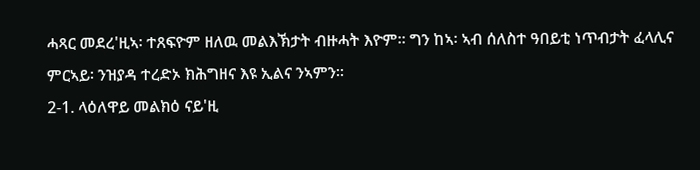ሓጻር መደረ'ዚኣ፡ ተጸፍዮም ዘለዉ መልእኽታት ብዙሓት እዮም። ግን ከኣ፡ ኣብ ሰለስተ ዓበይቲ ነጥብታት ፈላሊና ምርኣይ፡ ንዝያዳ ተረድኦ ክሕግዘና እዩ ኢልና ንኣምን።
2-1. ላዕለዋይ መልክዕ ናይ'ዚ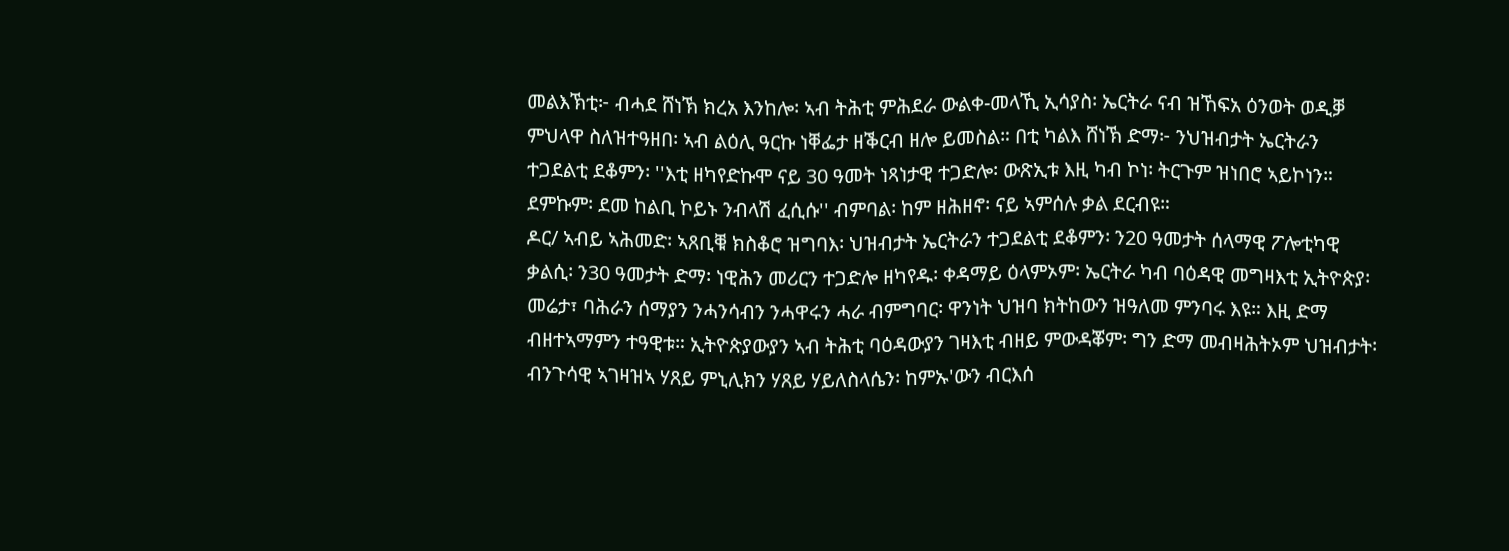መልእኽቲ፦ ብሓደ ሸነኽ ክረአ እንከሎ፡ ኣብ ትሕቲ ምሕደራ ውልቀ-መላኺ ኢሳያስ፡ ኤርትራ ናብ ዝኸፍአ ዕንወት ወዲቓ ምህላዋ ስለዝተዓዘበ፡ ኣብ ልዕሊ ዓርኩ ነቐፌታ ዘቕርብ ዘሎ ይመስል። በቲ ካልእ ሸነኽ ድማ፦ ንህዝብታት ኤርትራን ተጋደልቲ ደቆምን፡ ''እቲ ዘካየድኩሞ ናይ 30 ዓመት ነጻነታዊ ተጋድሎ፡ ውጽኢቱ እዚ ካብ ኮነ፡ ትርጉም ዝነበሮ ኣይኮነን። ደምኩም፡ ደመ ከልቢ ኮይኑ ንብላሽ ፈሲሱ'' ብምባል፡ ከም ዘሕዘኖ፡ ናይ ኣምሰሉ ቃል ደርብዩ።
ዶር/ ኣብይ ኣሕመድ፡ ኣጸቢቑ ክስቆሮ ዝግባእ፡ ህዝብታት ኤርትራን ተጋደልቲ ደቆምን፡ ን20 ዓመታት ሰላማዊ ፖሎቲካዊ ቃልሲ፡ ን30 ዓመታት ድማ፡ ነዊሕን መሪርን ተጋድሎ ዘካየዱ፡ ቀዳማይ ዕላምኦም፡ ኤርትራ ካብ ባዕዳዊ መግዛእቲ ኢትዮጵያ፡ መሬታ፣ ባሕራን ሰማያን ንሓንሳብን ንሓዋሩን ሓራ ብምግባር፡ ዋንነት ህዝባ ክትከውን ዝዓለመ ምንባሩ እዩ። እዚ ድማ ብዘተኣማምን ተዓዊቱ። ኢትዮጵያውያን ኣብ ትሕቲ ባዕዳውያን ገዛእቲ ብዘይ ምውዳቖም፡ ግን ድማ መብዛሕትኦም ህዝብታት፡ ብንጉሳዊ ኣገዛዝኣ ሃጸይ ምኒሊክን ሃጸይ ሃይለስላሴን፡ ከምኡ'ውን ብርእሰ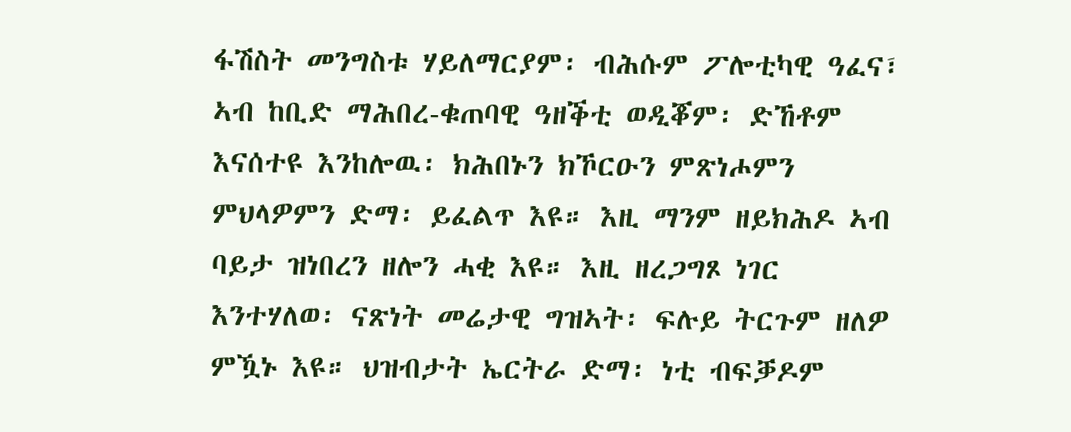ፋሽስት መንግስቱ ሃይለማርያም፡ ብሕሱም ፖሎቲካዊ ዓፈና፣ ኣብ ከቢድ ማሕበረ-ቁጠባዊ ዓዘቕቲ ወዲቖም፡ ድኸቶም እናሰተዩ እንከሎዉ፡ ክሕበኑን ክኾርዑን ምጽነሖምን ምህላዎምን ድማ፡ ይፈልጥ እዩ። እዚ ማንም ዘይክሕዶ ኣብ ባይታ ዝነበረን ዘሎን ሓቂ እዩ። እዚ ዘረጋግጾ ነገር እንተሃለወ፡ ናጽነት መሬታዊ ግዝኣት፡ ፍሉይ ትርጉም ዘለዎ ምዃኑ እዩ። ህዝብታት ኤርትራ ድማ፡ ነቲ ብፍቓዶም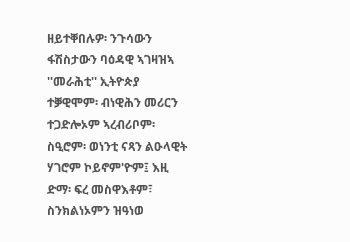ዘይተቐበሉዎ፡ ንጉሳውን ፋሽስታውን ባዕዳዊ ኣገዛዝኣ ''መራሕቲ'' ኢትዮጵያ ተቓዊሞም፡ ብነዊሕን መሪርን ተጋድሎኦም ኣረብሪቦም፡ ስዒሮም፡ ወነንቲ ናጻን ልዑላዊት ሃገሮም ኮይኖም'ዮም፤ እዚ ድማ፡ ፍረ መስዋእቶም፣ ስንክልነኦምን ዝዓነወ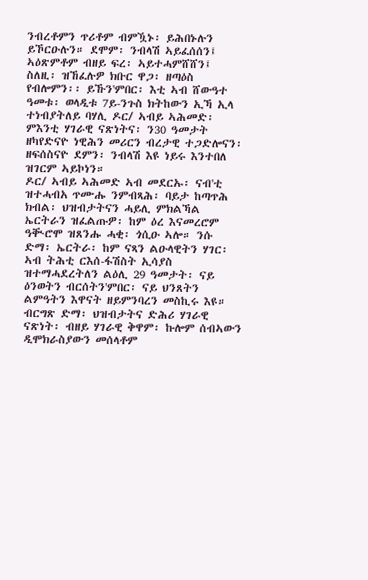ንብረቶምን ጥሪቶም ብምዃኑ፡ ይሕበኑሉን ይኾርዑሉን። ደሞም፡ ንብላሽ ኣይፈሰሰን፤ ኣዕጽምቶም ብዘይ ፍረ፡ ኣይተሓምሸሸን፤ ስለዚ፡ ዝኸፈሉዎ ክቡር ዋጋ፡ ዘጣዕስ የብሎምን፡፡ ይኹን'ምበር፡ እቲ ኣብ ሸውዓተ ዓመቱ፡ ወላዲቱ 7ይ-ንጉስ ክትከውን ኢኻ ኢላ ተነብያትለይ ባሃሊ ዶር/ ኣብይ ኣሕመድ፡ ምእንቲ ሃገራዊ ናጽነትና፡ ን30 ዓመታት ዘካየድናዮ ነዊሕን መሪርን ብረታዊ ተጋድሎናን፡ ዘፍሰስናዮ ደምን፡ ንብላሽ እዩ ነይሩ እንተበለ ዝገርም ኣይኮነን።
ዶር/ ኣብይ ኣሕመድ ኣብ መደርኡ፡ ናብ'ቲ ዝተሓብአ ጥሙሑ ንምብጻሕ፡ ባይታ ከጣጥሕ ክብል፡ ህዝብታትናን ሓይሊ ምክልኻል ኤርትራን ዝፈልጡዎ፡ ከም ዕረ እናመረሮም ዓቚሮሞ ዝጸንሑ ሓቂ፡ ጎሲዑ ኣሎ። ንሱ ድማ፡ ኤርትራ፡ ከም ናጻን ልዑላዊትን ሃገር፡ ኣብ ትሕቲ ርእሰ-ፋሽስት ኢሳያስ ዝተማሓደረትለን ልዕሊ 29 ዓመታት፡ ናይ ዕንወትን ብርሰትን'ምበር፡ ናይ ህንጸትን ልምዓትን እዋናት ዘይምንባረን መስኪሩ እዩ። ብርግጽ ድማ፡ ህዝብታትና ድሕሪ ሃገራዊ ናጽነት፡ ብዘይ ሃገራዊ ቅዋም፡ ኩሎም ሰብኣውን ዲሞክራስያውን መሰላቶም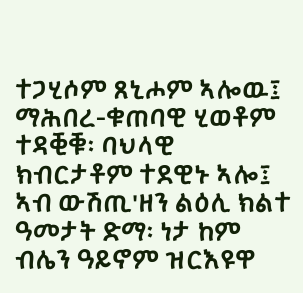ተጋሂሶም ጸኒሖም ኣሎዉ፤ ማሕበረ-ቁጠባዊ ሂወቶም ተዳቒቑ፡ ባህላዊ ክብርታቶም ተደዊኑ ኣሎ፤ ኣብ ውሽጢ'ዘን ልዕሊ ክልተ ዓመታት ድማ፡ ነታ ከም ብሌን ዓይኖም ዝርእዩዋ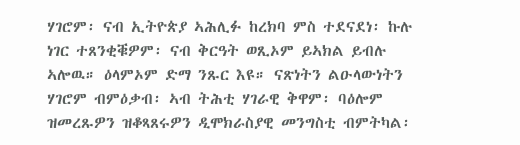ሃገሮም፡ ናብ ኢትዮጵያ ኣሕሊፉ ከረክባ ምስ ተደናደነ፡ ኩሉ ነገር ተጸንቂቑዎም፡ ናብ ቅርዓት ወጺኦም ይኣክል ይብሉ ኣሎዉ። ዕላምኦም ድማ ንጹር እዩ። ናጽነትን ልዑላውነትን ሃገሮም ብምዕቃብ፡ ኣብ ትሕቲ ሃገራዊ ቅዋም፡ ባዕሎም ዝመረጹዎን ዝቆጻጸሩዎን ዲሞክራስያዊ መንግስቲ ብምትካል፡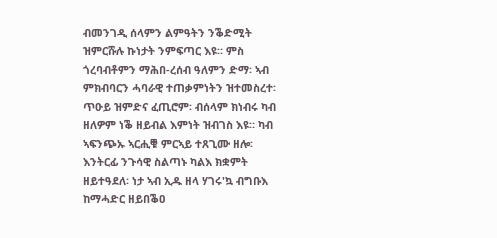ብመንገዲ ሰላምን ልምዓትን ንቕድሚት ዝምርሹሉ ኩነታት ንምፍጣር እዩ። ምስ ጎረባብቶምን ማሕበ-ረሰብ ዓለምን ድማ፡ ኣብ ምክብባርን ሓባራዊ ተጠቃምነትን ዝተመስረተ፡ ጥዑይ ዝምድና ፈጢሮም፡ ብሰላም ክነብሩ ካብ ዘለዎም ነቕ ዘይብል እምነት ዝብገስ እዩ። ካብ ኣፍንጭኡ ኣርሒቑ ምርኣይ ተጸጊሙ ዘሎ፡ እንትርፊ ንጉሳዊ ስልጣኑ ካልእ ክቋምት ዘይተዓደለ፡ ነታ ኣብ ኢዱ ዘላ ሃገሩ'ኳ ብግቡእ ከማሓድር ዘይበቕዐ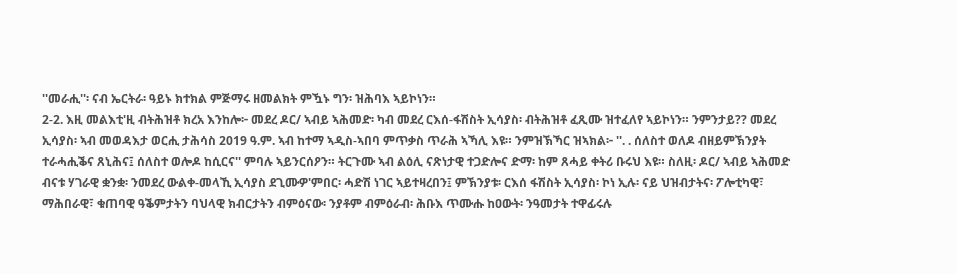''መራሒ''፡ ናብ ኤርትራ፡ ዓይኑ ክተክል ምጅማሩ ዘመልክት ምዃኑ ግን፡ ዝሕባእ ኣይኮነን።
2-2. እዚ መልእቲ'ዚ ብትሕዝቶ ክረአ እንከሎ፦ መደረ ዶር/ ኣብይ ኣሕመድ፡ ካብ መደረ ርእሰ-ፋሽስት ኢሳያስ፡ ብትሕዝቶ ፈጺሙ ዝተፈለየ ኣይኮነን። ንምንታይ?? መደረ ኢሳያስ፡ ኣብ መወዳእታ ወርሒ ታሕሳስ 2019 ዓ.ም. ኣብ ከተማ ኣዲስ-ኣበባ ምጥቃስ ጥራሕ ኣኻሊ እዩ። ንምዝኽኻር ዝኣክል፦ ''. . ሰለስተ ወለዶ ብዘይምኽንያት ተራሓሒቕና ጸኒሕና፤ ሰለስተ ወሎዶ ከሲርና'' ምባሉ ኣይንርሰዖን። ትርጉሙ ኣብ ልዕሊ ናጽነታዊ ተጋድሎና ድማ፡ ከም ጸሓይ ቀትሪ ቡሩህ እዩ። ስለዚ፡ ዶር/ ኣብይ ኣሕመድ ብናቱ ሃገራዊ ቋንቋ፡ ንመደረ ውልቀ-መላኺ ኢሳያስ ደጊሙዎ'ምበር፡ ሓድሽ ነገር ኣይተዛረበን፤ ምኽንያቱ፡ ርእሰ ፋሽስት ኢሳያስ፡ ኮነ ኢሉ፡ ናይ ህዝብታትና፡ ፖሎቲካዊ፣ ማሕበራዊ፣ ቁጠባዊ ዓቕምታትን ባህላዊ ክብርታትን ብምዕናው፡ ንያቶም ብምዕራብ፡ ሕቡእ ጥሙሑ ከዐውት፡ ንዓመታት ተዋፊሩሉ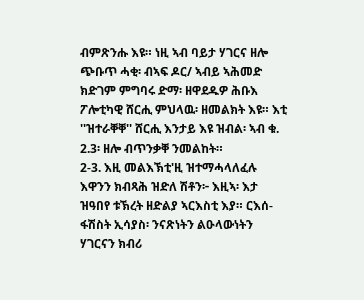ብምጽንሑ እዩ። ነዚ ኣብ ባይታ ሃገርና ዘሎ ጭቡጥ ሓቂ፡ ብኣፍ ዶር/ ኣብይ ኣሕመድ ክድገም ምግባሩ ድማ፡ ዘዋደዱዎ ሕቡእ ፖሎቲካዊ ሸርሒ ምህላዉ፡ ዘመልክት እዩ። እቲ ''ዝተራቐቐ'' ሸርሒ እንታይ እዩ ዝብል፡ ኣብ ቁ. 2.3፡ ዘሎ ብጥንቃቐ ንመልከት።
2-3. እዚ መልእኽቲ'ዚ ዝተማሓላለፈሉ እዋንን ክብጻሕ ዝድለ ሽቶን፦ እዚኣ፡ እታ ዝዓበየ ቱኽረት ዘድልያ ኣርእስቲ እያ። ርእሰ-ፋሽስት ኢሳያስ፡ ንናጽነትን ልዑላውነትን ሃገርናን ክብሪ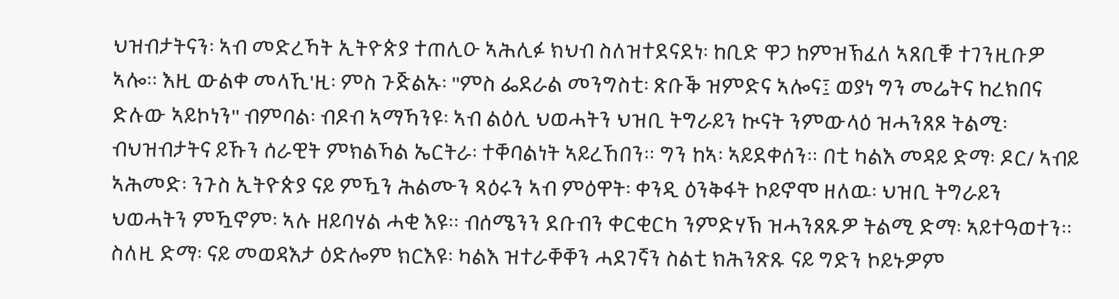ህዝብታትናን፡ ኣብ መድረኻት ኢትዮጵያ ተጠሊዑ ኣሕሊፉ ክህብ ስለዝተደናደነ፡ ከቢድ ዋጋ ከምዝኽፈለ ኣጸቢቑ ተገንዚቡዎ ኣሎ። እዚ ውልቀ መላኺ'ዚ፡ ምስ ጉጅልኡ፡ ''ምስ ፌደራል መንግስቲ፡ ጽቡቕ ዝምድና ኣሎና፤ ወያነ ግን መሬትና ከረክበና ድሉው ኣይኮነን'' ብምባል፡ ብዶብ ኣማኻንዩ፡ ኣብ ልዕሊ ህወሓትን ህዝቢ ትግራይን ኲናት ንምውላዕ ዝሓንጸጾ ትልሚ፡ ብህዝብታትና ይኹን ሰራዊት ምክልኻል ኤርትራ፡ ተቐባልነት ኣይረኸበን። ግን ከኣ፡ ኣይደቀሰን። በቲ ካልእ መዳይ ድማ፡ ዶር/ ኣብይ ኣሕመድ፡ ንጉስ ኢትዮጵያ ናይ ምዃን ሕልሙን ጻዕሩን ኣብ ምዕዋት፡ ቀንዲ ዕንቅፋት ኮይኖሞ ዘለዉ፡ ህዝቢ ትግራይን ህወሓትን ምዃኖም፡ ኣሉ ዘይባሃል ሓቂ እዩ። ብሰሜንን ደቡብን ቀርቂርካ ንምድሃኽ ዝሓንጸጹዎ ትልሚ ድማ፡ ኣይተዓወተን። ስለዚ ድማ፡ ናይ መወዳእታ ዕድሎም ክርእዩ፡ ካልእ ዝተራቐቐን ሓደገኛን ስልቲ ክሕንጽጹ ናይ ግድን ኮይኑዎም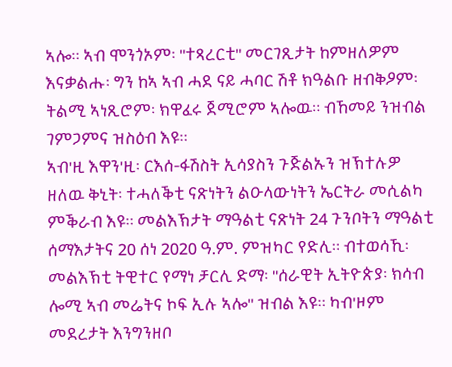ኣሎ። ኣብ ሞንጎኦም፡ ''ተጻረርቲ'' መርገጺታት ከምዘለዎም እናቃልሑ፡ ግን ከኣ ኣብ ሓደ ናይ ሓባር ሽቶ ክዓልቡ ዘብቅዖም፡ ትልሚ ኣነጺሮም፡ ክዋፈሩ ጀሚሮም ኣሎዉ። ብኸመይ ንዝብል ገምጋምና ዝስዕብ እዩ።
ኣብ'ዚ እዋን'ዚ፡ ርእሰ-ፋሽስት ኢሳያስን ጉጅልኡን ዝኽተሉዎ ዘለዉ ቅኒት፡ ተሓለቕቲ ናጽነትን ልዑላውነትን ኤርትራ መሲልካ ምቕራብ እዩ። መልእኽታት ማዓልቲ ናጽነት 24 ጉንቦትን ማዓልቲ ሰማእታትና 20 ሰነ 2020 ዓ.ም. ምዝካር የድሊ። ብተወሳኺ፡ መልእኽቲ ትዊተር የማነ ቻርሊ ድማ፡ ''ሰራዊት ኢትዮጵያ፡ ክሳብ ሎሚ ኣብ መሬትና ኮፍ ኢሉ ኣሎ'' ዝብል እዩ። ካብ'ዞም መደረታት እንግንዘቦ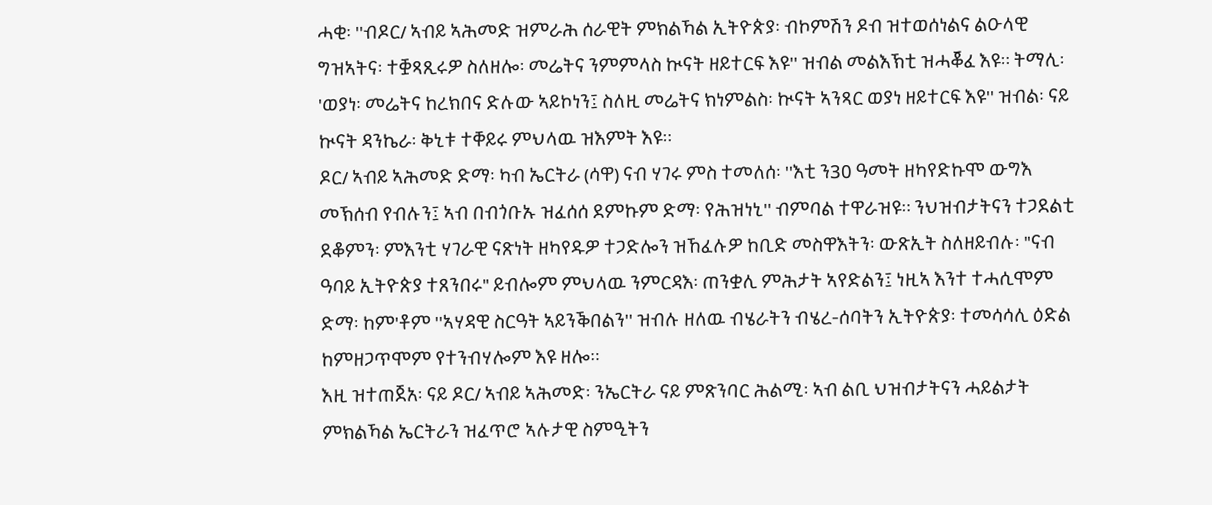ሓቂ፡ ''ብዶር/ ኣብይ ኣሕመድ ዝምራሕ ሰራዊት ምክልኻል ኢትዮጵያ፡ ብኮምሽን ዶብ ዝተወሰነልና ልዑላዊ ግዝኣትና፡ ተቛጻጺሩዎ ስለዘሎ፡ መሬትና ንምምላስ ኲናት ዘይተርፍ እዩ'' ዝብል መልእኽቲ ዝሓቖፈ እዩ። ትማሊ፡ 'ወያነ፡ መሬትና ከረክበና ድሉው ኣይኮነን፤ ስለዚ መሬትና ክነምልስ፡ ኲናት ኣንጻር ወያነ ዘይተርፍ እዩ'' ዝብል፡ ናይ ኲናት ዳንኬራ፡ ቅኒቱ ተቐይሩ ምህላዉ ዝእምት እዩ።
ዶር/ ኣብይ ኣሕመድ ድማ፡ ካብ ኤርትራ (ሳዋ) ናብ ሃገሩ ምስ ተመለሰ፡ ''እቲ ን30 ዓመት ዘካየድኩሞ ውግእ መኽሰብ የብሉን፤ ኣብ በብጎቡኡ ዝፈሰሰ ደምኩም ድማ፡ የሕዝነኒ'' ብምባል ተዋራዝዩ። ንህዝብታትናን ተጋደልቲ ደቆምን፡ ምእንቲ ሃገራዊ ናጽነት ዘካየዱዎ ተጋድሎን ዝኸፈሉዎ ከቢድ መስዋእትን፡ ውጽኢት ስለዘይብሉ፡ "ናብ ዓባይ ኢትዮጵያ ተጸንበሩ" ይብሎም ምህላዉ ንምርዳእ፡ ጠንቋሊ ምሕታት ኣየድልን፤ ነዚኣ እንተ ተሓሲሞም ድማ፡ ከም'ቶም ''ኣሃዳዊ ስርዓት ኣይንቕበልን'' ዝብሉ ዘለዉ ብሄራትን ብሄረ-ሰባትን ኢትዮጵያ፡ ተመሳሳሊ ዕድል ከምዘጋጥሞም የተንብሃሎም እዩ ዘሎ።
እዚ ዝተጠጀአ፡ ናይ ዶር/ ኣብይ ኣሕመድ፡ ንኤርትራ ናይ ምጽንባር ሕልሚ፡ ኣብ ልቢ ህዝብታትናን ሓይልታት ምክልኻል ኤርትራን ዝፈጥሮ ኣሉታዊ ስምዒትን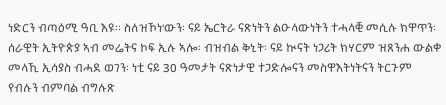ነድርን ብጣዕሚ ዓቢ እዩ፡፡ ስለዝኾነ'ውን፡ ናይ ኤርትራ ናጽነትን ልዑላውነትን ተሓላቒ መሲሉ ክዋጥን፡ ሰራዊት ኢትዮጵያ ኣብ መሬትና ኮፍ ኢሉ ኣሎ፡ ብዝብል ቅኒት፡ ናይ ኲናት ነጋሪት ክሃርም ዝጸንሐ ውልቀ መላኺ ኢሳያስ ብሓደ ወገን፡ ነቲ ናይ 30 ዓመታት ናጽነታዊ ተጋድሎናን መስዋእትነትናን ትርጉም የብሉን ብምባል ብግሉጽ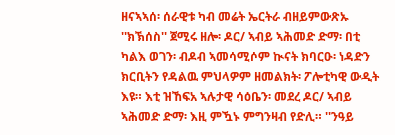ዘናኣኣሰ፡ ሰራዊቱ ካብ መሬት ኤርትራ ብዘይምውጽኡ ''ክኽሰስ'' ጀሚሩ ዘሎ፡ ዶር/ ኣብይ ኣሕመድ ድማ፡ በቲ ካልእ ወገን፡ ብዶብ ኣመሳሚሶም ኲናት ክባርዑ፡ ነዳድን ክርቢትን የዳልዉ ምህላዎም ዘመልክት፡ ፖሎቲካዊ ውዲት እዩ። እቲ ዝኸፍአ ኣሉታዊ ሳዕቤን፡ መደረ ዶር/ ኣብይ ኣሕመድ ድማ፡ እዚ ምዃኑ ምግንዛብ የድሊ። ''ንዓይ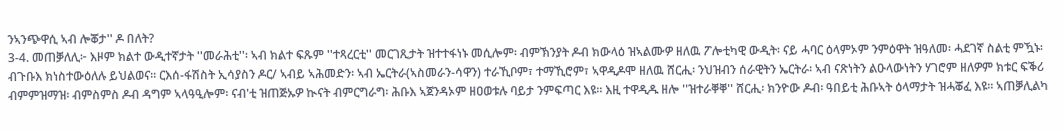ንኣንጭዋሲ ኣብ ሎቖታ'' ዶ በለት?
3-4. መጠቓለሊ፦ እዞም ክልተ ውዲተኛታት ''መራሕቲ''፡ ኣብ ክልተ ፍጹም ''ተጻረርቲ'' መርገጺታት ዝተተፋነኑ መሲሎም፡ ብምኽንያት ዶብ ክውላዕ ዝኣልሙዎ ዘለዉ ፖሎቲካዊ ውዲት፡ ናይ ሓባር ዕላምኦም ንምዕዋት ዝዓለመ፡ ሓደገኛ ስልቲ ምዃኑ፡ ብጉቡእ ክነስተውዕለሉ ይህልወና። ርእሰ-ፋሽስት ኢሳያስን ዶር/ ኣብይ ኣሕመድን፡ ኣብ ኤርትራ(ኣስመራን-ሳዋን) ተራኺቦም፣ ተማኺሮም፣ ኣዋዲዶሞ ዘለዉ ሸርሒ፡ ንህዝብን ሰራዊትን ኤርትራ፡ ኣብ ናጽነትን ልዑላውነትን ሃገሮም ዘለዎም ክቱር ፍቕሪ ብምምዝማዝ፡ ብምስምስ ዶብ ዳግም ኣላዓዒሎም፡ ናብ'ቲ ዝጠጅኡዎ ኲናት ብምርግራግ፡ ሕቡእ ኣጀንዳኦም ዘዐወቱሉ ባይታ ንምፍጣር እዩ። እዚ ተዋዲዱ ዘሎ ''ዝተራቐቐ'' ሸርሒ፡ ክንዮው ዶብ፡ ዓበይቲ ሕቡኣት ዕላማታት ዝሓቖፈ እዩ፡፡ ኣጠቓሊልካ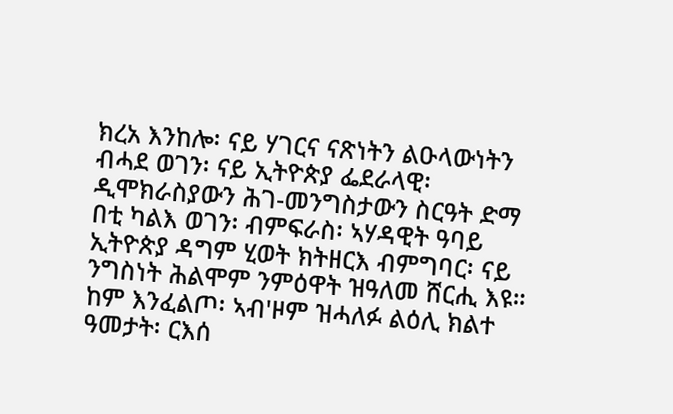ክረአ እንከሎ፡ ናይ ሃገርና ናጽነትን ልዑላውነትን ብሓደ ወገን፡ ናይ ኢትዮጵያ ፌደራላዊ፡ ዲሞክራስያውን ሕገ-መንግስታውን ስርዓት ድማ በቲ ካልእ ወገን፡ ብምፍራስ፡ ኣሃዳዊት ዓባይ ኢትዮጵያ ዳግም ሂወት ክትዘርእ ብምግባር፡ ናይ ንግስነት ሕልሞም ንምዕዋት ዝዓለመ ሸርሒ እዩ።
ከም እንፈልጦ፡ ኣብ'ዞም ዝሓለፉ ልዕሊ ክልተ ዓመታት፡ ርእሰ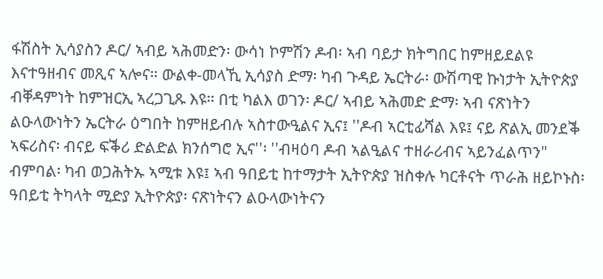ፋሽስት ኢሳያስን ዶር/ ኣብይ ኣሕመድን፡ ውሳነ ኮምሽን ዶብ፡ ኣብ ባይታ ክትግበር ከምዘይደልዩ እናተዓዘብና መጺና ኣሎና። ውልቀ-መላኺ ኢሳያስ ድማ፡ ካብ ጉዳይ ኤርትራ፡ ውሽጣዊ ኩነታት ኢትዮጵያ ብቐዳምነት ከምዝርኢ ኣረጋጊጹ እዩ። በቲ ካልእ ወገን፡ ዶር/ ኣብይ ኣሕመድ ድማ፡ ኣብ ናጽነትን ልዑላውነትን ኤርትራ ዕግበት ከምዘይብሉ ኣስተውዒልና ኢና፤ ''ዶብ ኣርቲፊሻል እዩ፤ ናይ ጽልኢ መንደቕ ኣፍሪስና፡ ብናይ ፍቕሪ ድልድል ክንሰግሮ ኢና''፡ ''ብዛዕባ ዶብ ኣልዒልና ተዘራሪብና ኣይንፈልጥን" ብምባል፡ ካብ ወጋሕትኡ ኣሚቱ እዩ፤ ኣብ ዓበይቲ ከተማታት ኢትዮጵያ ዝስቀሉ ካርቶናት ጥራሕ ዘይኮኑስ፡ ዓበይቲ ትካላት ሚድያ ኢትዮጵያ፡ ናጽነትናን ልዑላውነትናን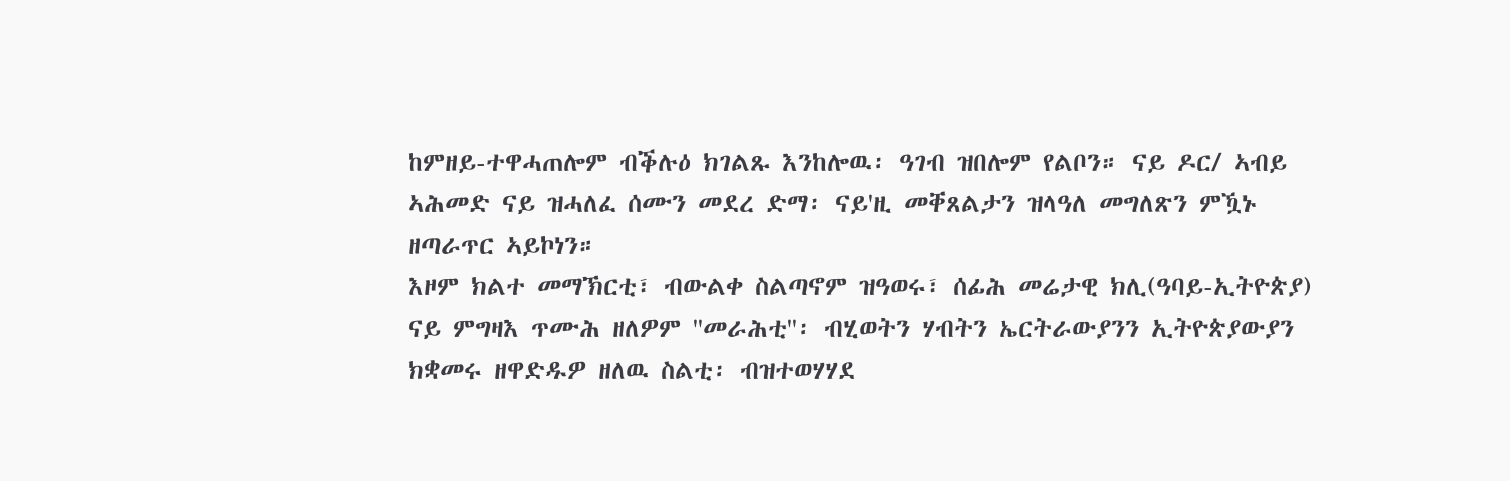ከምዘይ-ተዋሓጠሎም ብቕሉዕ ክገልጹ እንከሎዉ፡ ዓገብ ዝበሎም የልቦን። ናይ ዶር/ ኣብይ ኣሕመድ ናይ ዝሓለፈ ሰሙን መደረ ድማ፡ ናይ'ዚ መቐጸልታን ዝላዓለ መግለጽን ምዃኑ ዘጣራጥር ኣይኮነን።
እዞም ክልተ መማኽርቲ፣ ብውልቀ ስልጣኖም ዝዓወሩ፣ ሰፊሕ መሬታዊ ክሊ(ዓባይ-ኢትዮጵያ) ናይ ምግዛእ ጥሙሕ ዘለዎም ''መራሕቲ''፡ ብሂወትን ሃብትን ኤርትራውያንን ኢትዮጵያውያን ክቋመሩ ዘዋድዱዎ ዘለዉ ስልቲ፡ ብዝተወሃሃደ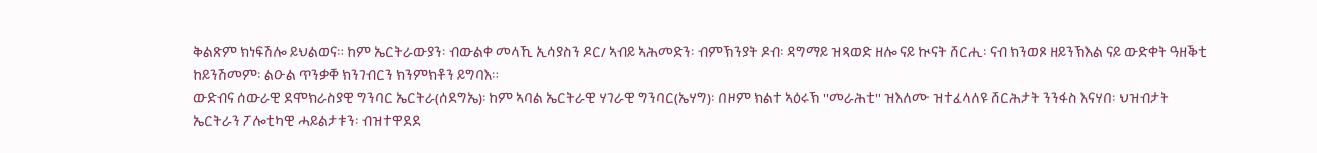ቅልጽም ክነፍሽሎ ይህልወና። ከም ኤርትራውያን፡ ብውልቀ መላኺ ኢሳያስን ዶር/ ኣብይ ኣሕመድን፡ ብምኽንያት ዶብ፡ ዳግማይ ዝጻወድ ዘሎ ናይ ኲናት ሸርሒ፡ ናብ ክንወጾ ዘይንኽእል ናይ ውድቀት ዓዘቕቲ ከይንሽመም፡ ልዑል ጥንቃቐ ክንገብርን ክንምክቶን ይግባእ።
ውድብና ሰውራዊ ደሞክራስያዊ ግንባር ኤርትራ(ሰደግኤ)፡ ከም ኣባል ኤርትራዊ ሃገራዊ ግንባር(ኤሃግ)፡ በዞም ክልተ ኣዕሩኽ ''መራሕቲ'' ዝእለሙ ዝተፈላለዩ ሸርሕታት ንንፋስ እናሃበ፡ ህዝብታት ኤርትራን ፖሎቲካዊ ሓይልታቱን፡ ብዝተዋደደ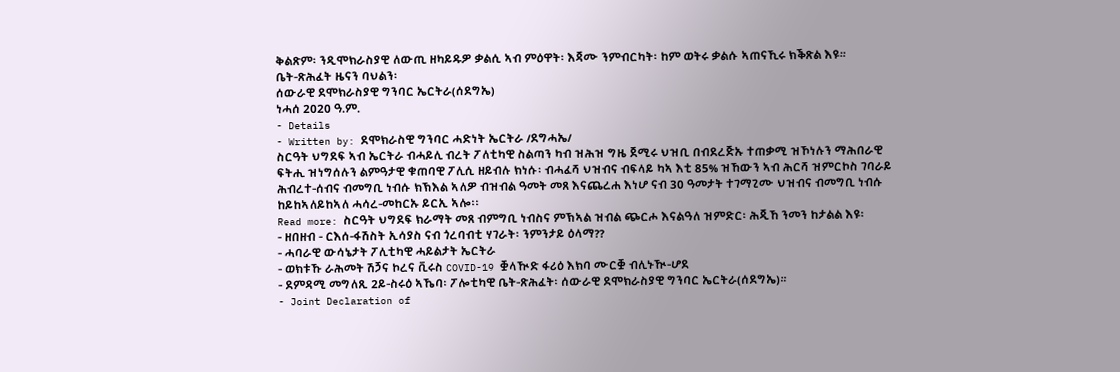ቅልጽም፡ ንዲሞክራስያዊ ለውጢ ዘካይዱዎ ቃልሲ ኣብ ምዕዋት፡ እጃሙ ንምብርካት፡ ከም ወትሩ ቃልሱ ኣጠናኺሩ ክቕጽል እዩ።
ቤት-ጽሕፈት ዜናን ባህልን፡
ሰውራዊ ደሞክራስያዊ ግንባር ኤርትራ(ሰደግኤ)
ነሓሰ 2020 ዓ.ም.
- Details
- Written by: ደሞክራስዊ ግንባር ሓድነት ኤርትራ /ደግሓኤ/
ስርዓት ህግደፍ ኣብ ኤርትራ ብሓይሊ ብረት ፖለቲካዊ ስልጣን ካብ ዝሕዝ ግዜ ጀሚሩ ህዝቢ በብደረጅኡ ተጠቃሚ ዝኾነሉን ማሕበራዊ ፍትሒ ዝነግሰሉን ልምዓታዊ ቁጠባዊ ፖሊሲ ዘይብሉ ክነሱ፡ ብሓፈሻ ህዝብና ብፍላይ ካኣ እቲ 85% ዝኸውን ኣብ ሕርሻ ዝምርኮስ ገባራይ ሕብረተ-ሰብና ብመግቢ ነብሱ ክኽእል ኣለዎ ብዝብል ዓመት መጸ እናጨረሐ እነሆ ናብ 30 ዓመታት ተገማጊሙ ህዝብና ብመግቢ ነብሱ ከይከኣለይከኣለ ሓሳረ-መከርኡ ይርኢ ኣሎ፡፡
Read more: ስርዓት ህግደፍ ክራማት መጸ ብምግቢ ነብስና ምኽኣል ዝብል ጭርሖ እናልዓለ ዝምድር፡ ሕጂኸ ንመን ከታልል እዩ፡
- ዘበዘብ - ርእሰ-ፋሽስት ኢሳያስ ናብ ጎረባብቲ ሃገራት፡ ንምንታይ ዕላማ??
- ሓባራዊ ውሳኔታት ፖሊቲካዊ ሓይልታት ኤርትራ
- ወክቱኹ ራሕመት ሽጛና ኮረና ቪሩስ COVID-19 ቛላዂድ ፋሪዕ እክባ ሙርቛ ብሊኑዂ-ሆደ
- ደምዳሚ መግለጺ 2ይ-ስሩዕ ኣኼባ፡ ፖሎቲካዊ ቤት-ጽሕፈት፡ ሰውራዊ ደሞክራስያዊ ግንባር ኤርትራ(ሰደግኤ)።
- Joint Declaration of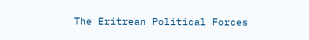The Eritrean Political Forces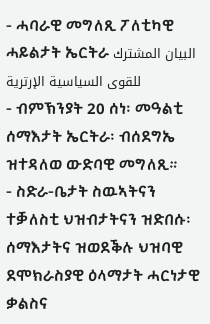- ሓባራዊ መግለጺ ፖለቲካዊ ሓይልታት ኤርትራ البيان المشترك للقوى السياسية الإرترية
- ብምኽንያት 20 ሰነ፡ መዓልቲ ሰማእታት ኤርትራ፡ ብሰደግኤ ዝተዳለወ ውድባዊ መግለጺ።
- ስድራ-ቤታት ስዉኣትናን ተቓለስቲ ህዝብታትናን ዝድበሱ፡ ሰማእታትና ዝወደቕሉ ህዝባዊ ደሞክራስያዊ ዕላማታት ሓርነታዊ ቃልስና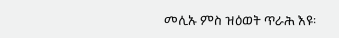መሊኡ ምስ ዝዕወት ጥራሕ እዩ፡